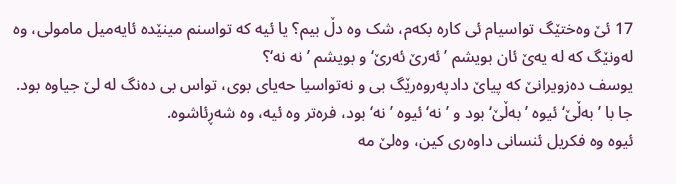17 ئێ وەختێگ تواسیام ئی کاره بکەم، شک وه دڵ بیم؟ یا ئیه که تواسنم مینێده ئایەمیل مامولی، وه لەونێگ که له یەێ ئان بویشم ’ئەرێ ئەرێ‘ و بویشم ’نه نه‘؟
یوسف دەزویرانێ که پیاێ دادپەروەرێگ بی و نەتواسیا حەیای بوی، تواس بی دەنگ له لێ جیاوه بود.
جا با ’بەڵێ‘ ئیوه ’بەڵێ‘ بود و ’نه‘ ئیوه ’نه‘ بود، فرەتر وه ئیه، وه شەڕئاشوه.
ئیوه وه فکریل ئنسانی داوەری کین، وەلێ مه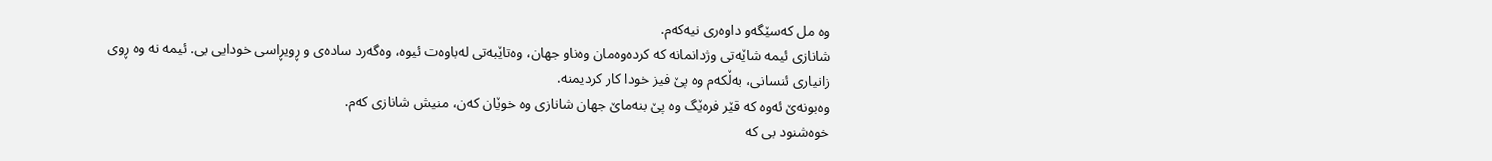وه مل کەسێگەو داوەری نیەکەم.
شانازی ئیمه شاێەتی وژدانمانه که کردەوەمان وەناو جهان، وەتاێبەتی لەباوەت ئیوه، وەگەرد سادەی و ڕویڕاسی خودایی بی. ئیمه نه وه ڕوی زانیاری ئنسانی، بەڵکەم وه پێ فیز خودا کار کردیمنه.
وەبونەێ ئەوه که قێر فرەێگ وه پێ بنەماێ جهان شانازی وه خوێان کەن، منیش شانازی کەم.
خوەشنود بی که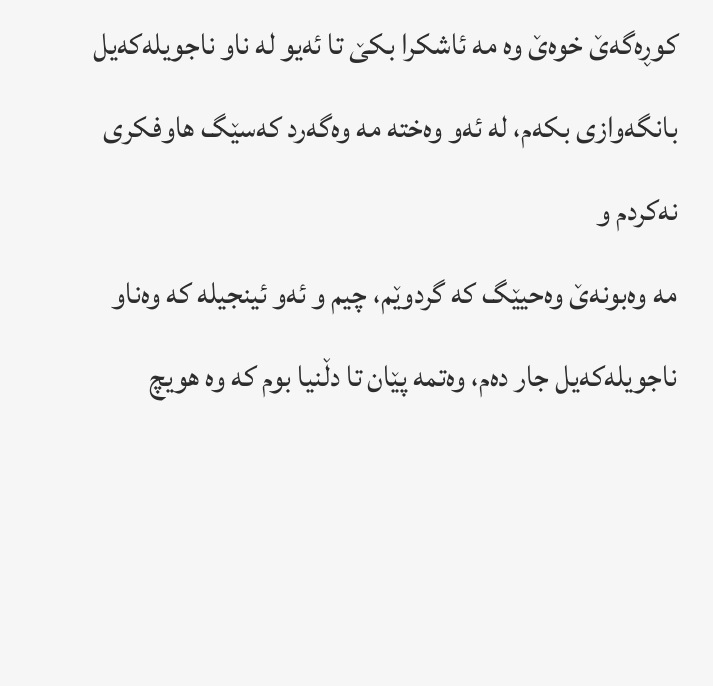کوڕەگەێ خوەێ وه مه ئاشکرا بکێ تا ئەیو له ناو ناجویلەکەیل بانگەوازی بکەم، له ئەو وەخته مه وەگەرد کەسێگ هاوفکری نەکردم و
مه وەبونەێ وەحیێگ که گردوێم، چیم و ئەو ئینجیله که وەناو ناجویلەکەیل جار دەم، وەتمه پێان تا دڵنیا بوم که وه هویچ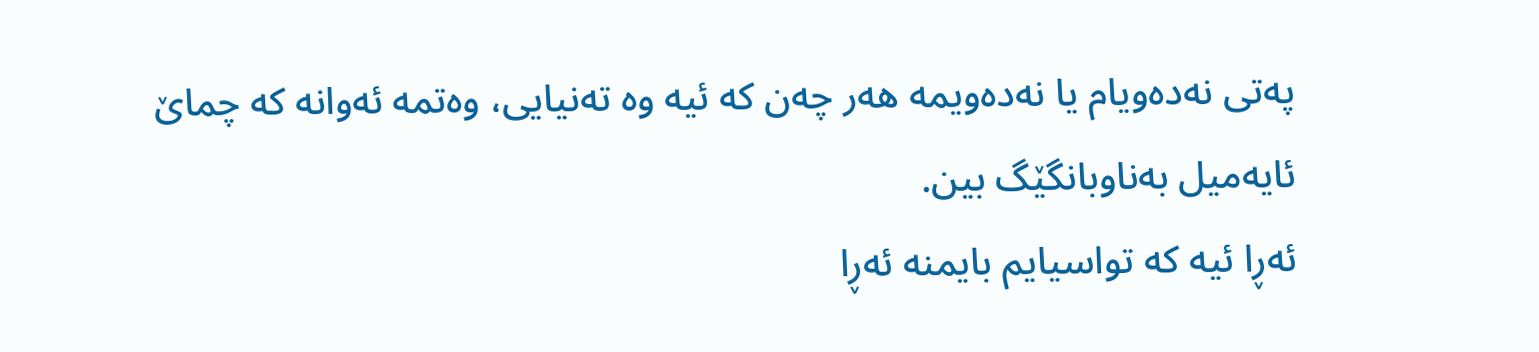پەتی نەدەویام یا نەدەویمه هەر چەن که ئيه وه تەنیایی، وەتمه ئەوانه که چماێ ئایەمیل بەناوبانگێگ بین.
ئەڕا ئیه که تواسیایم بایمنه ئەڕا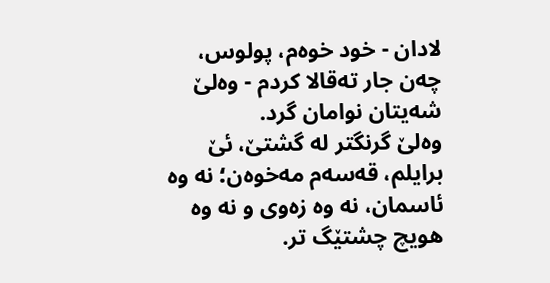لادان - خود خوەم، پولوس، چەن جار تەقالا کردم - وەلێ شەیتان نوامان گرد.
وەلێ گرنگتر له گشتێ، ئێ برایلم، قەسەم مەخوەن؛ نه وه ئاسمان، نه وه زەوی و نه وه هویچ چشتێگ تر.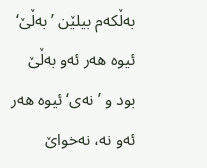بەڵکەم بیلێن ’بەڵێ‘ ئیوه هەر ئەو بەڵێ بود و ’نەی‘ ئیوه هەر ئەو نه، نەخواێ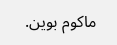ماکوم بوین.